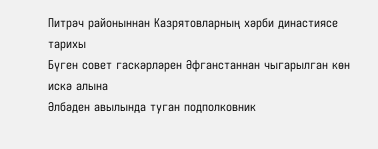Питрәч районыннан Казрятовларның хәрби династиясе тарихы
Бүген совет гаскәрләрен Әфганстаннан чыгарылган көн искә алына
Әлбәден авылында туган подполковник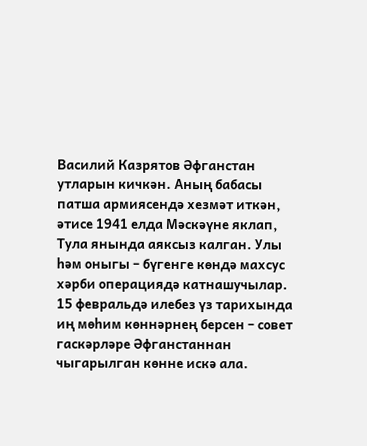Василий Казрятов Әфганстан утларын кичкән. Аның бабасы патша армиясендә хезмәт иткән, әтисе 1941 елда Мәскәүне яклап, Тула янында аяксыз калган. Улы һәм оныгы – бүгенге көндә махсус хәрби операциядә катнашучылар.
15 февральдә илебез үз тарихында иң мөһим көннәрнең берсен – совет гаскәрләре Әфганстаннан чыгарылган көнне искә ала.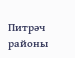Питрәч районы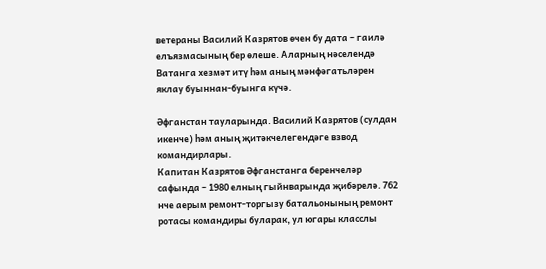ветераны Василий Казрятов өчен бу дата – гаилә елъязмасының бер өлеше. Аларның нәселендә Ватанга хезмәт итү һәм аның мәнфәгатьләрен яклау буыннан-буынга күчә.

Әфганстан тауларында. Василий Казрятов (сулдан икенче) һәм аның җитәкчелегендәге взвод командирлары.
Капитан Казрятов Әфганстанга беренчеләр сафында – 1980 елның гыйнварында җибәрелә. 762 нче аерым ремонт-торгызу батальонының ремонт ротасы командиры буларак, ул югары класслы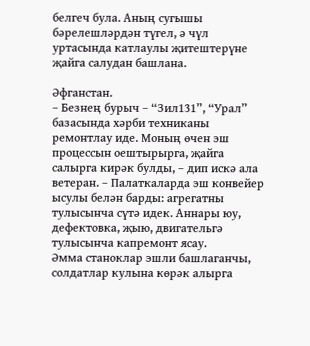белгеч була. Аның сугышы бәрелешләрдән түгел, ә чүл уртасында катлаулы җитештерүне җайга салудан башлана.

Әфганстан.
– Безнең бурыч – “Зил131”, “Урал” базасында хәрби техниканы ремонтлау иде. Моның өчен эш процессын оештырырга, җайга салырга кирәк булды, – дип искә ала ветеран. – Палаткаларда эш конвейер ысулы белән барды: агрегатны тулысынча сүтә идек. Аннары юу, дефектовка, җыю, двигательгә тулысынча капремонт ясау.
Әмма станоклар эшли башлаганчы, солдатлар кулына көрәк алырга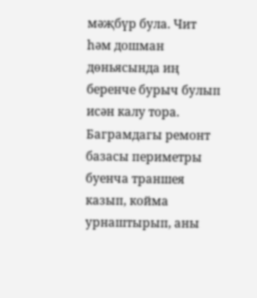мәҗбүр була. Чит һәм дошман дөньясында иң беренче бурыч булып исән калу тора. Баграмдагы ремонт базасы периметры буенча траншея казып, койма урнаштырып, аны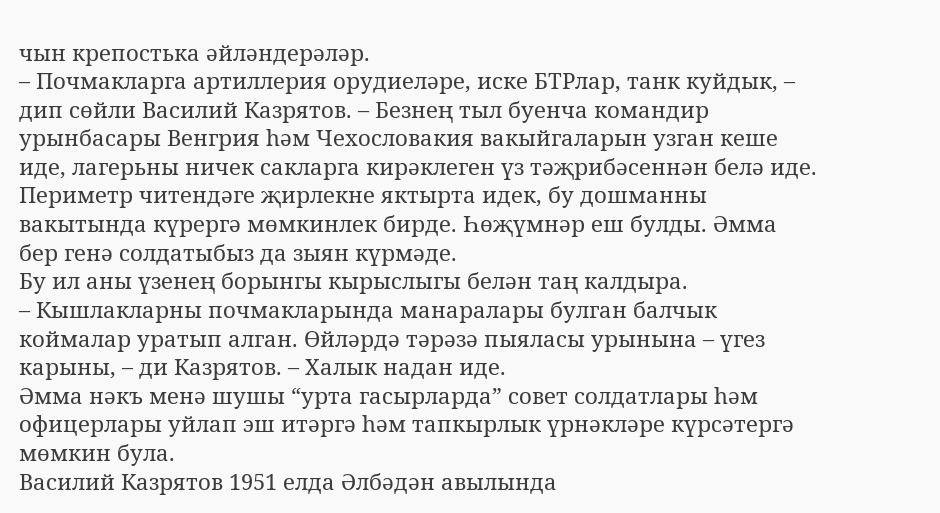чын крепостька әйләндерәләр.
– Почмакларга артиллерия орудиеләре, иске БТРлар, танк куйдык, – дип сөйли Василий Казрятов. – Безнең тыл буенча командир урынбасары Венгрия һәм Чехословакия вакыйгаларын узган кеше иде, лагерьны ничек сакларга кирәклеген үз тәҗрибәсеннән белә иде. Периметр читендәге җирлекне яктырта идек, бу дошманны вакытында күрергә мөмкинлек бирде. Һөҗүмнәр еш булды. Әмма бер генә солдатыбыз да зыян күрмәде.
Бу ил аны үзенең борынгы кырыслыгы белән таң калдыра.
– Кышлакларны почмакларында манаралары булган балчык коймалар уратып алган. Өйләрдә тәрәзә пыяласы урынына – үгез карыны, – ди Казрятов. – Халык надан иде.
Әмма нәкъ менә шушы “урта гасырларда” совет солдатлары һәм офицерлары уйлап эш итәргә һәм тапкырлык үрнәкләре күрсәтергә мөмкин була.
Василий Казрятов 1951 елда Әлбәдән авылында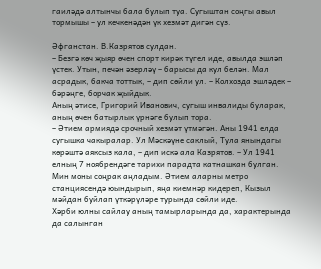гаиләдә алтынчы бала булып туа. Сугыштан соңгы авыл тормышы – ул кечкенәдән үк хезмәт дигән сүз.

Әфганстан. В.Казрятов сулдан.
– Безгә көч җыяр өчен спорт кирәк түгел иде, авылда эшләп үстек. Утын, печән әзерләү – барысы да кул белән. Мал асрадык, бакча тоттык, – дип сөйли ул. – Колхозда эшләдек – бәрәңге, борчак җыйдык.
Аның әтисе, Григорий Иванович, сугыш инвалиды буларак, аның өчен батырлык үрнәге булып тора.
– Әтием армиядә срочный хезмәт үтмәгән. Аны 1941 елда сугышка чакыралар. Ул Мәскәүне саклый, Тула янындагы көрәштә аяксыз кала, – дип искә ала Казрятов. – Ул 1941 елның 7 ноябрендәге тарихи парадта катнашкан булган. Мин моны соңрак аңладым. Әтием аларны метро станциясендә юындырып, яңа киемнәр кидереп, Кызыл мәйдан буйлап үткәрүләре турында сөйли иде.
Хәрби юлны сайлау аның тамырларында да, характерында да салынган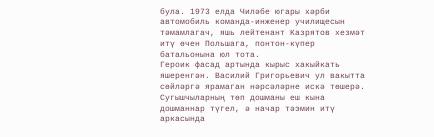була. 1973 елда Чиләбе югары хәрби автомобиль команда-инженер училищесын тәмамлагач, яшь лейтенант Казрятов хезмәт итү өчен Польшага, понтон-күпер батальонына юл тота.
Героик фасад артында кырыс хакыйкать яшеренгән. Василий Григорьевич ул вакытта сөйләргә ярамаган нәрсәләрне искә төшерә. Сугышчыларның төп дошманы еш кына дошманнар түгел, ә начар тәэмин итү аркасында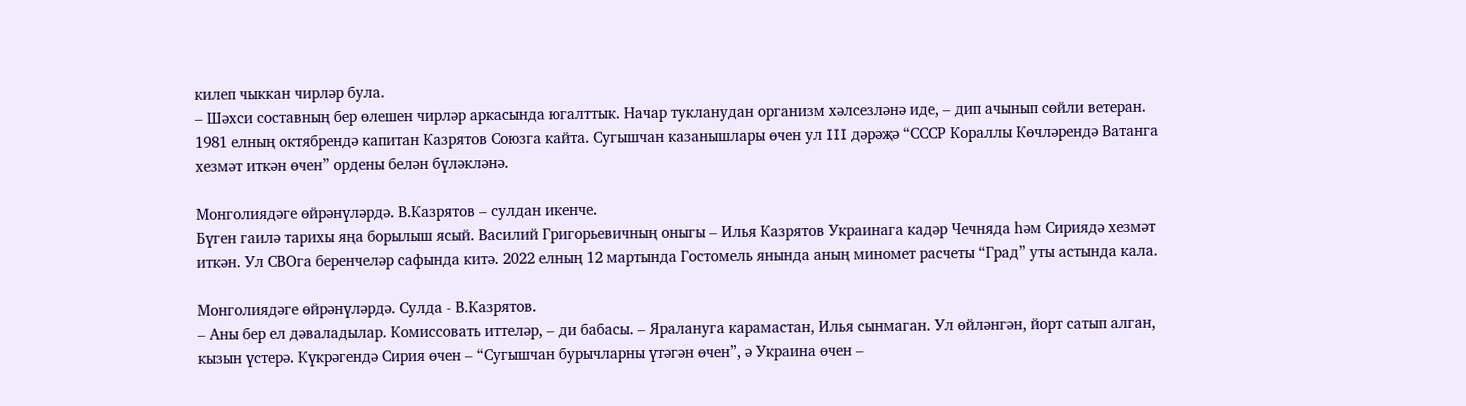килеп чыккан чирләр була.
– Шәхси составның бер өлешен чирләр аркасында югалттык. Начар тукланудан организм хәлсезләнә иде, – дип ачынып сөйли ветеран.
1981 елның октябрендә капитан Казрятов Союзга кайта. Сугышчан казанышлары өчен ул III дәрәҗә “СССР Кораллы Көчләрендә Ватанга хезмәт иткән өчен” ордены белән бүләкләнә.

Монголиядәге өйрәнүләрдә. В.Казрятов – сулдан икенче.
Бүген гаилә тарихы яңа борылыш ясый. Василий Григорьевичның оныгы – Илья Казрятов Украинага кадәр Чечняда һәм Сириядә хезмәт иткән. Ул СВОга беренчеләр сафында китә. 2022 елның 12 мартында Гостомель янында аның миномет расчеты “Град” уты астында кала.

Монголиядәге өйрәнүләрдә. Сулда - В.Казрятов.
– Аны бер ел дәваладылар. Комиссовать иттеләр, – ди бабасы. – Яралануга карамастан, Илья сынмаган. Ул өйләнгән, йорт сатып алган, кызын үстерә. Күкрәгендә Сирия өчен – “Сугышчан бурычларны үтәгән өчен”, ә Украина өчен –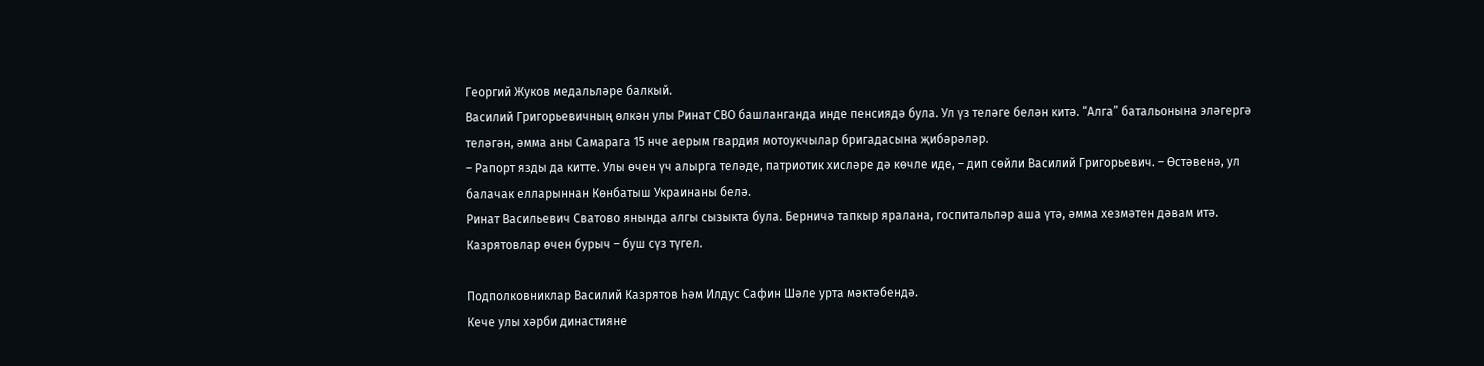Георгий Жуков медальләре балкый.
Василий Григорьевичның өлкән улы Ринат СВО башланганда инде пенсиядә була. Ул үз теләге белән китә. “Алга” батальонына эләгергә теләгән, әмма аны Самарага 15 нче аерым гвардия мотоукчылар бригадасына җибәрәләр.
– Рапорт язды да китте. Улы өчен үч алырга теләде, патриотик хисләре дә көчле иде, – дип сөйли Василий Григорьевич. – Өстәвенә, ул балачак елларыннан Көнбатыш Украинаны белә.
Ринат Васильевич Сватово янында алгы сызыкта була. Берничә тапкыр яралана, госпитальләр аша үтә, әмма хезмәтен дәвам итә. Казрятовлар өчен бурыч – буш сүз түгел.

Подполковниклар Василий Казрятов һәм Илдус Сафин Шәле урта мәктәбендә.
Кече улы хәрби династияне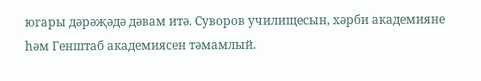югары дәрәҗәдә дәвам итә. Суворов училищесын, хәрби академияне һәм Генштаб академиясен тәмамлый.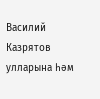Василий Казрятов улларына һәм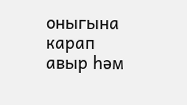оныгына карап авыр һәм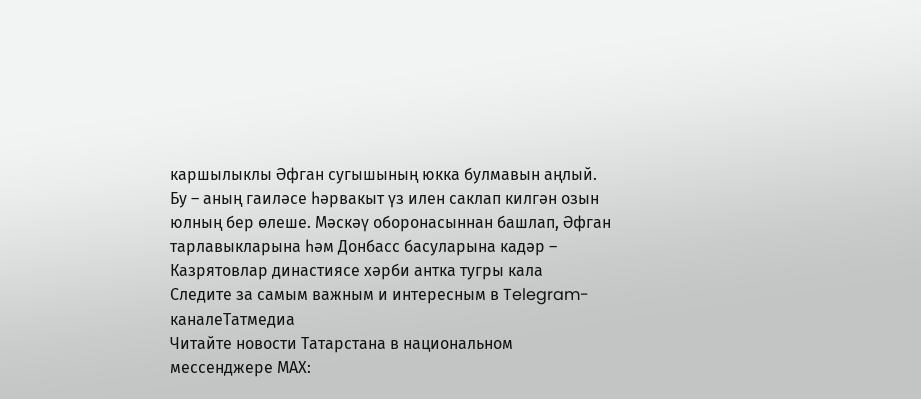каршылыклы Әфган сугышының юкка булмавын аңлый. Бу – аның гаиләсе һәрвакыт үз илен саклап килгән озын юлның бер өлеше. Мәскәү оборонасыннан башлап, Әфган тарлавыкларына һәм Донбасс басуларына кадәр – Казрятовлар династиясе хәрби антка тугры кала
Следите за самым важным и интересным в Telegram-каналеТатмедиа
Читайте новости Татарстана в национальном мессенджере MАХ: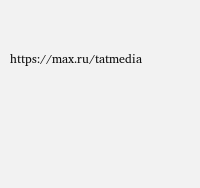https://max.ru/tatmedia